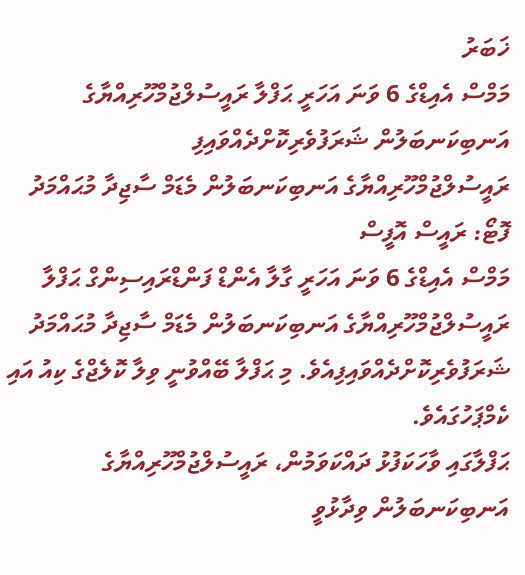ޚަބަރު
މަމްސް އެއިޑްގެ 6 ވަނަ އަހަރީ ޙަފްލާ ރައީސުލްޖުމްހޫރިއްޔާގެ އަނބިކަނބަލުން ޝަރަފުވެރިކޮށްދެއްވައިފި
ރައީސުލްޖުމްހޫރިއްޔާގެ އަނބިކަނބަލުން މެޑަމް ސާޖިދާ މުޙައްމަދު ފޮޓޯ: ރައީސް އޮފީސް
މަމްސް އެއިޑްގެ 6 ވަނަ އަހަރީ ގާލާ އެންޑް ފަންޑްރައިސިންގް ޙަފްލާ ރައީސުލްޖުމްހޫރިއްޔާގެ އަނބިކަނބަލުން މެޑަމް ސާޖިދާ މުޙައްމަދު ޝަރަފުވެރިކޮށްދެއްވައިފިއެވެ. މި ޙަފްލާ ބޭއްވުނީ ވިލާ ކޮލެޖްގެ ކިއު އައި ކެމްޕަހުގައެވެ.
ޙަފްލާގައި ވާހަކަފުޅު ދައްކަވަމުން، ރައީސުލްޖުމްހޫރިއްޔާގެ އަނބިކަނބަލުން ވިދާޅުވީ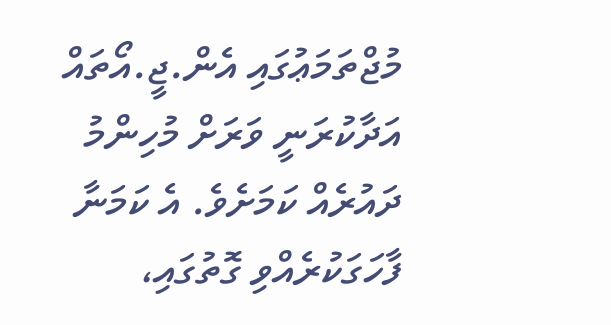މުޖްތަމަޢުގައި އެން.ޖީ.އޯތައް އަދާކުރަނީ ވަރަށް މުހިންމު ދައުރެއް ކަމަށެވެ. އެ ކަމަނާ ފާހަގަކުރެއްވި ގޮތުގައި،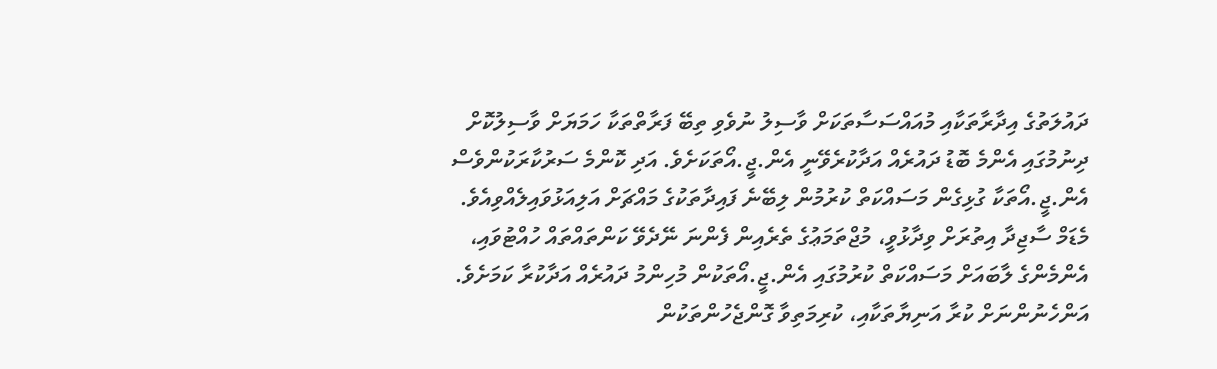ދައުލަތުގެ އިދާރާތަކާއި މުއައްސަސާތަކަށް ވާސިލު ނުވެވި ތިބޭ ފަރާތްތަކާ ހަމަޔަށް ވާސިލުކޮށް ދިނުމުގައި އެންމެ ބޮޑު ދައުރެއް އަދާކުރެވޭނީ އެން.ޖީ.އޯތަކަށެވެ. އަދި ކޮންމެ ސަރުކާރަކުންވެސް އެން.ޖީ.އޯތަކާ ގުޅިގެން މަސައްކަތް ކުރުމުން ލިބޭނެ ފައިދާތަކުގެ މައްޗަށް އަލިއަޅުވައިލެއްވިއެވެ.
މެޑަމް ސާޖިދާ އިތުރަށް ވިދާޅުވީ، މުޖްތަމަޢުގެ ތެރެއިން ފެންނަ ނޭދެވޭ ކަންތައްތައް ހުއްޓުވައި، އެންމެންގެ ލާބައަށް މަސައްކަތް ކުރުމުގައި އެން.ޖީ.އޯތަކުން މުހިންމު ދައުރެއް އަދާކުރާ ކަމަށެވެ. އަންހެނުންނަށް ކުރާ އަނިޔާތަކާއި، ކުރިމަތިވާ ގޮންޖެހުންތަކުން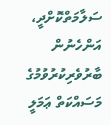ސަލާމަތްކޮށްދީ، އަންހެނުން ބާރުވެރިކުރުވުމުގެ މަސައްކަތް ޢަމަލީ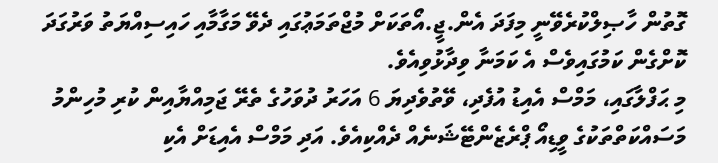ގޮތުން ހާޞިލްކުރެވޭނީ މިފަދަ އެން.ޖީ.އޯތަކަށް މުޖްތަމަޢުގައި ދެވޭ މަގާމާއި ހައިސިއްޔަތު ވަރުގަދަ ކޮށްގެން ކަމުގައިވެސް އެ ކަމަނާ ވިދާޅުވިއެވެ.
މި ޙަފްލާގައި، މަމްސް އެއިޑު އުފެދި، ވޭތުވެދިޔަ 6 އަހަރު ދުވަހުގެ ތެރޭ ޖަމިއްޔާއިން ކުރި މުހިންމު މަސައްކަތްތަކުގެ ވީޑިއޯ ޕްރެޒެންޓޭޝަނެއް ދެއްކިއެވެ. އަދި މަމްސް އެއިޑަށް އެކި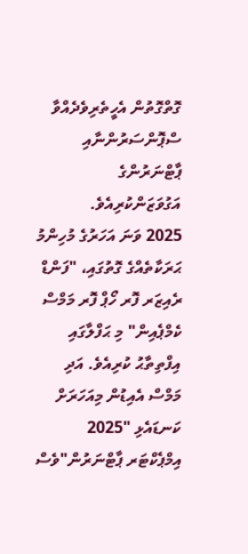ގޮތްގޮތުން އެހީތެރިވެދެއްވާ ސްޕޮންސަރުންނާއި ޕާޓްނަރުންގެ އަގުވަޒަންކުރިއެވެ.
2025 ވަނަ އަހަރުގެ މުހިންމު ޙަރަކާތެއްގެ ގޮތުގައި، "ފަންޑް ރެއިޒަރ ފޮރ ހޯޕް ފޮރ މަމްސް ކެމްޕެއިން" މި ޙަފްލާގައި އިފްތިތާޙު ކުރިއެވެ. އަދި މަމްސް އެއިޑުން މިއަހަރަށް ކަނޑައެޅި "2025 އިމްޕެކްޓަރ ޕާޓްނަރުން"ވެސް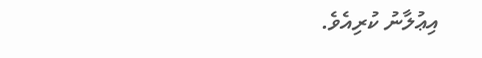އިޢުލާނު ކުރިއެވެ.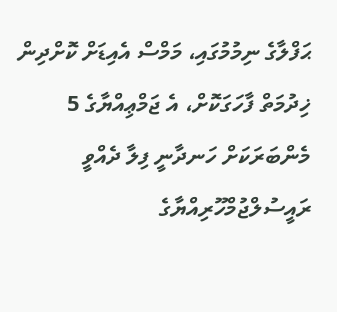ޙަފްލާގެ ނިމުމުގައި، މަމްސް އެއިޑަށް ކޮށްދިން ޚިދުމަތް ފާހަގަކޮށް، އެ ޖަމްޢިއްޔާގެ 5 މެންބަރަކަށް ހަނދާނީ ފިލާ ދެއްވީ ރައީސުލްޖުމްހޫރިއްޔާގެ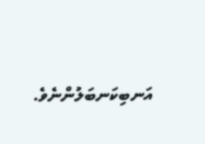އަނބިކަނބަލުންނެވެ.